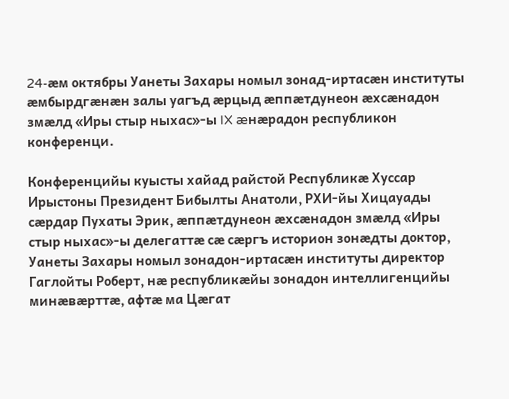24-æм октябры Уанеты Захары номыл зонад-иртасæн институты æмбырдгæнæн залы уагъд æрцыд æппæтдунеон æхсæнадон змæлд «Иры стыр ныхас»-ы IX æнæрадон республикон конференци.

Конференцийы куысты хайад райстой Республикæ Хуссар Ирыстоны Президент Бибылты Анатоли, РХИ-йы Хицауады сæрдар Пухаты Эрик, æппæтдунеон æхсæнадон змæлд «Иры стыр ныхас»-ы делегаттæ сæ сæргъ историон зонæдты доктор, Уанеты Захары номыл зонадон-иртасæн институты директор Гаглойты Роберт, нæ республикæйы зонадон интеллигенцийы минæвæрттæ, афтæ ма Цæгат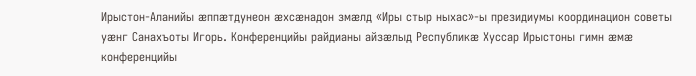Ирыстон-Аланийы æппæтдунеон æхсæнадон змæлд «Иры стыр ныхас»-ы президиумы координацион советы уæнг Санахъоты Игорь. Конференцийы райдианы айзæлыд Республикæ Хуссар Ирыстоны гимн æмæ конференцийы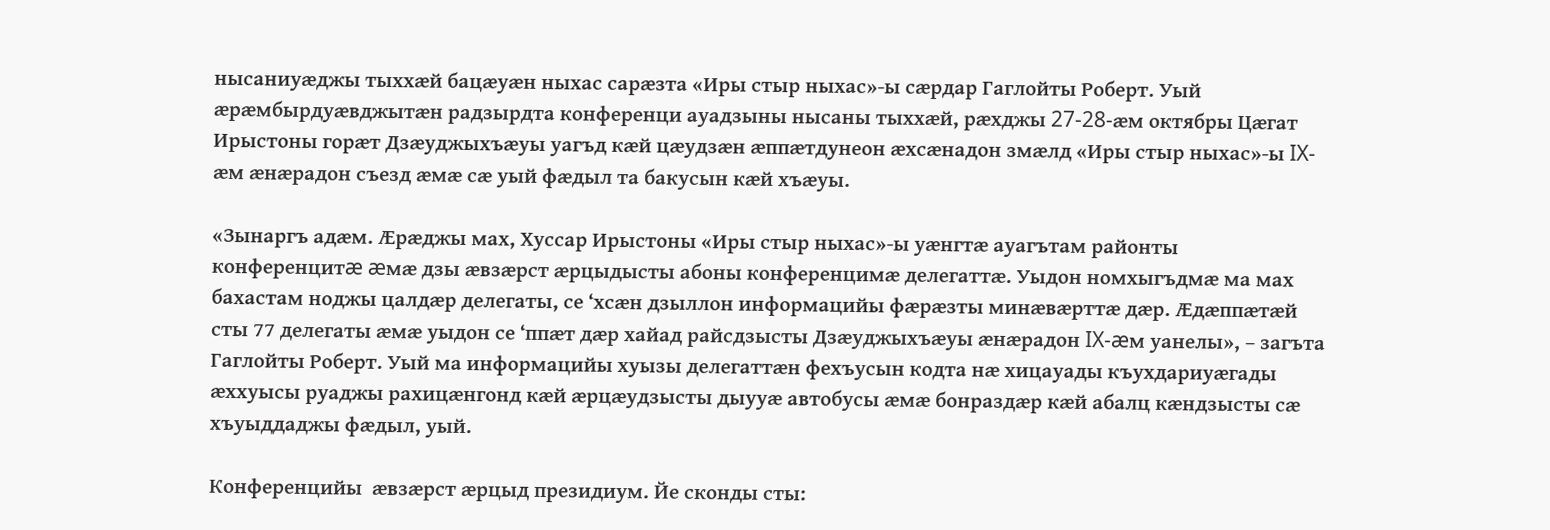нысаниуæджы тыххæй бацæуæн ныхас сарæзта «Иры стыр ныхас»-ы сæрдар Гаглойты Роберт. Уый æрæмбырдуæвджытæн радзырдта конференци ауадзыны нысаны тыххæй, рæхджы 27-28-æм октябры Цæгат Ирыстоны горæт Дзæуджыхъæуы уагъд кæй цæудзæн æппæтдунеон æхсæнадон змæлд «Иры стыр ныхас»-ы IX-æм æнæрадон съезд æмæ сæ уый фæдыл та бакусын кæй хъæуы.

«Зынаргъ адæм. Æрæджы мах, Хуссар Ирыстоны «Иры стыр ныхас»-ы уæнгтæ ауагътам районты конференцитæ æмæ дзы æвзæрст æрцыдысты абоны конференцимæ делегаттæ. Уыдон номхыгъдмæ ма мах бахастам ноджы цалдæр делегаты, се ‘хсæн дзыллон информацийы фæрæзты минæвæрттæ дæр. Æдæппæтæй сты 77 делегаты æмæ уыдон се ‘ппæт дæр хайад райсдзысты Дзæуджыхъæуы æнæрадон IX-æм уанелы», – загъта Гаглойты Роберт. Уый ма информацийы хуызы делегаттæн фехъусын кодта нæ хицауады къухдариуæгады æххуысы руаджы рахицæнгонд кæй æрцæудзысты дыууæ автобусы æмæ бонраздæр кæй абалц кæндзысты сæ хъуыддаджы фæдыл, уый.

Конференцийы  æвзæрст æрцыд президиум. Йе сконды сты: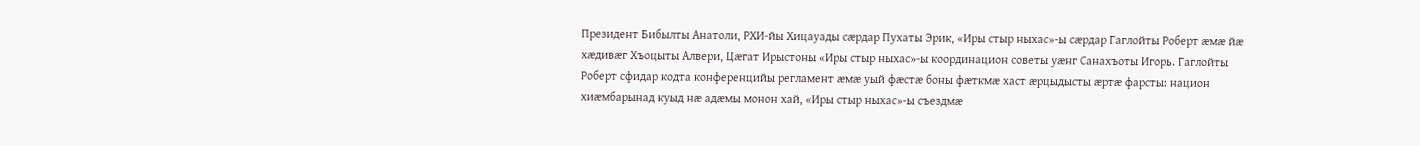Президент Бибылты Анатоли, РХИ-йы Хицауады сæрдар Пухаты Эрик, «Иры стыр ныхас»-ы сæрдар Гаглойты Роберт æмæ йæ хæдивæг Хъоцыты Алвери, Цæгат Ирыстоны «Иры стыр ныхас»-ы координацион советы уæнг Санахъоты Игорь. Гаглойты Роберт сфидар кодта конференцийы регламент æмæ уый фæстæ боны фæткмæ хаст æрцыдысты æртæ фарсты: национ хиæмбарынад куыд нæ адæмы монон хай, «Иры стыр ныхас»-ы съездмæ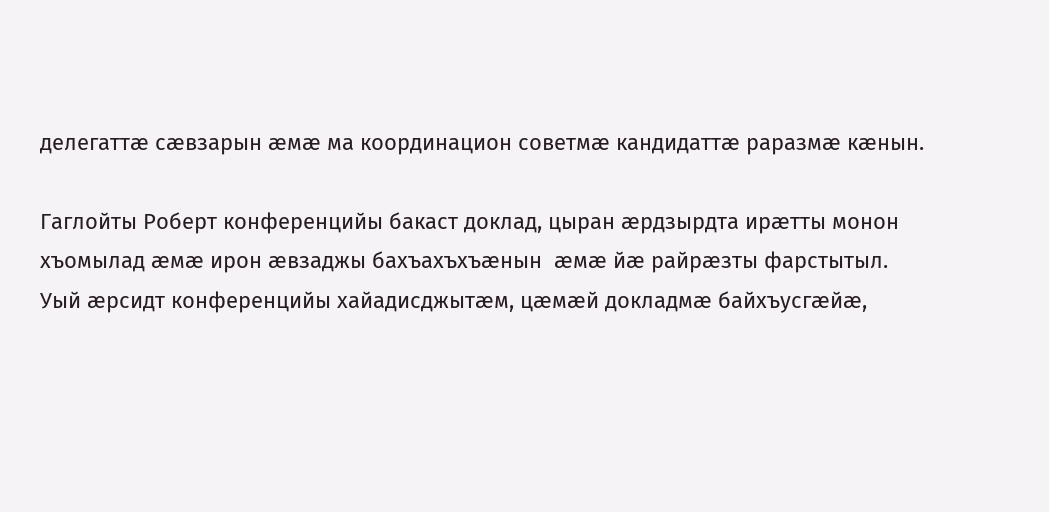делегаттæ сæвзарын æмæ ма координацион советмæ кандидаттæ раразмæ кæнын.

Гаглойты Роберт конференцийы бакаст доклад, цыран æрдзырдта ирæтты монон хъомылад æмæ ирон æвзаджы бахъахъхъæнын  æмæ йæ райрæзты фарстытыл. Уый æрсидт конференцийы хайадисджытæм, цæмæй докладмæ байхъусгæйæ,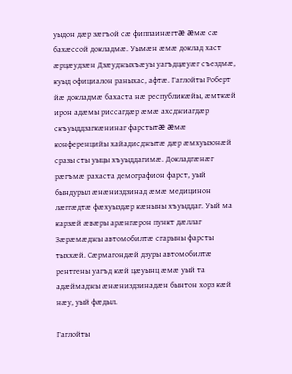уыдон дæр зæгъой сæ фиппаинæгтæ æмæ сæ бахæссой докладмæ. Уымæн æмæ доклад хаст æрцæудзæн Дзæуджыхъæуы уагъдцæуæг съездмæ, куыд официалон раныхас, афтæ. Гаглойты Роберт йæ докладмæ бахаста нæ республикæйы, æмткæй ирон адæмы риссагдæр æмæ ахсджиагдæр скъуыддзагкæнинаг фарстытæ æмæ конференцийы хайадисджытæ дæр æмхуызонæй сразы сты уыцы хъуыддагимæ. Докладгæнæг рæгъмæ рахаста демографион фарст, уый бындурыл æнæниздзинад æмæ медицинон лæггæдтæ фæхуыздæр кæныны хъуыддаг. Уый ма карзæй æвæры арæнгæрон пункт дæллаг Зæрæмæджы автомобилтæ сгарыны фарсты тыххæй. Сæрмагондæй дзуры автомобилтæ рентгены уагъд кæй цæуынц æмæ уый та адæймаджы æнæниздзинадæн бынтон хорз кæй нæу, уый фæдыл.

Гаглойты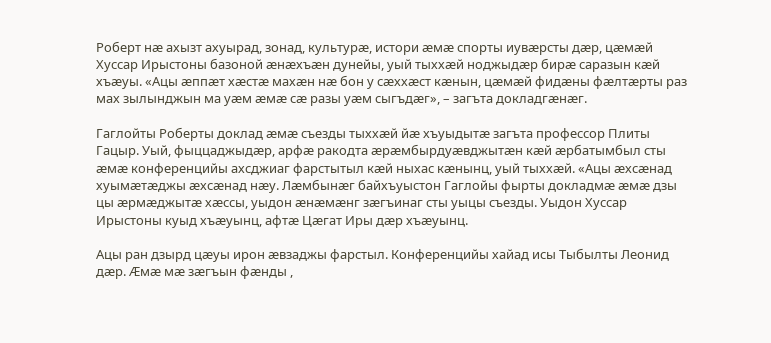Роберт нæ ахызт ахуырад, зонад, культурæ, истори æмæ спорты иувæрсты дæр, цæмæй Хуссар Ирыстоны базоной æнæхъæн дунейы, уый тыххæй ноджыдæр бирæ саразын кæй хъæуы. «Ацы æппæт хæстæ махæн нæ бон у сæххæст кæнын, цæмæй фидæны фæлтæрты раз мах зылынджын ма уæм æмæ сæ разы уæм сыгъдæг», – загъта докладгæнæг.

Гаглойты Роберты доклад æмæ съезды тыххæй йæ хъуыдытæ загъта профессор Плиты Гацыр. Уый, фыццаджыдæр, арфæ ракодта æрæмбырдуæвджытæн кæй æрбатымбыл сты æмæ конференцийы ахсджиаг фарстытыл кæй ныхас кæнынц, уый тыххæй. «Ацы æхсæнад хуымæтæджы æхсæнад нæу. Лæмбынæг байхъуыстон Гаглойы фырты докладмæ æмæ дзы цы æрмæджытæ хæссы, уыдон æнæмæнг зæгъинаг сты уыцы съезды. Уыдон Хуссар Ирыстоны куыд хъæуынц, афтæ Цæгат Иры дæр хъæуынц.

Ацы ран дзырд цæуы ирон æвзаджы фарстыл. Конференцийы хайад исы Тыбылты Леонид дæр. Æмæ мæ зæгъын фæнды ,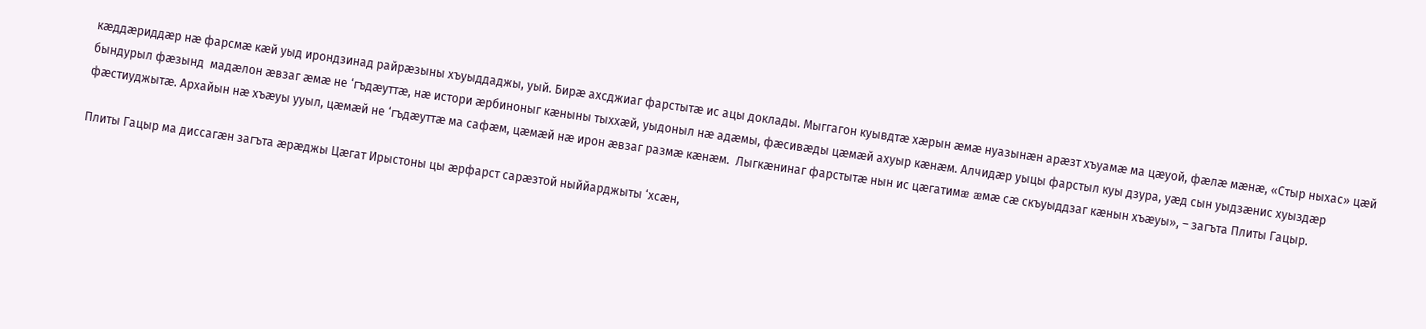кæддæриддæр нæ фарсмæ кæй уыд ирондзинад райрæзыны хъуыддаджы, уый. Бирæ ахсджиаг фарстытæ ис ацы доклады. Мыггагон куывдтæ хæрын æмæ нуазынæн арæзт хъуамæ ма цæуой, фæлæ мæнæ, «Стыр ныхас» цæй бындурыл фæзынд  мадæлон æвзаг æмæ не ‘гъдæуттæ, нæ истори æрбиноныг кæныны тыххæй, уыдоныл нæ адæмы, фæсивæды цæмæй ахуыр кæнæм. Алчидæр уыцы фарстыл куы дзура, уæд сын уыдзæнис хуыздæр фæстиуджытæ. Архайын нæ хъæуы ууыл, цæмæй не ‘гъдæуттæ ма сафæм, цæмæй нæ ирон æвзаг размæ кæнæм.  Лыгкæнинаг фарстытæ нын ис цæгатимæ æмæ сæ скъуыддзаг кæнын хъæуы», – загъта Плиты Гацыр.

Плиты Гацыр ма диссагæн загъта æрæджы Цæгат Ирыстоны цы æрфарст сарæзтой ныййарджыты ‘хсæн,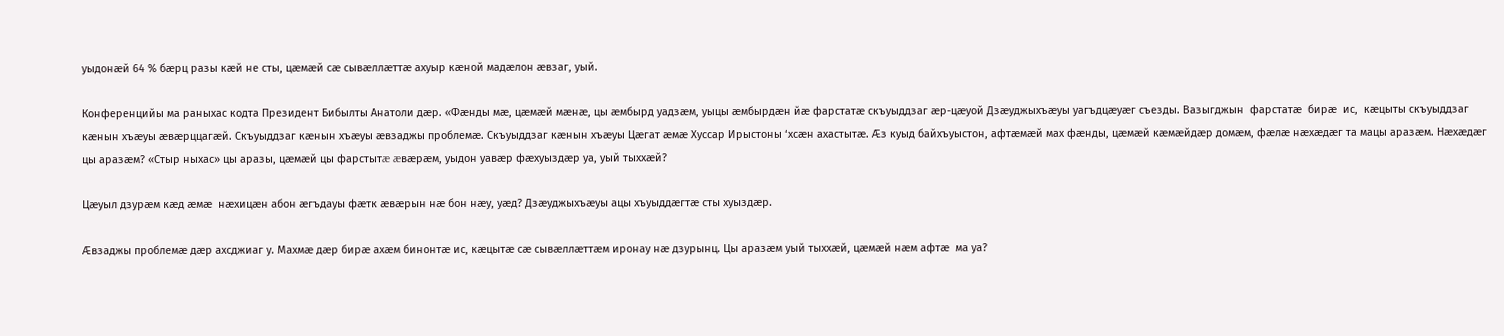уыдонæй 64 % бæрц разы кæй не сты, цæмæй сæ сывæллæттæ ахуыр кæной мадæлон æвзаг, уый.

Конференцийы ма раныхас кодта Президент Бибылты Анатоли дæр. «Фæнды мæ, цæмæй мæнæ, цы æмбырд уадзæм, уыцы æмбырдæн йæ фарстатæ скъуыддзаг æр-цæуой Дзæуджыхъæуы уагъдцæуæг съезды. Вазыгджын  фарстатæ  бирæ  ис,  кæцыты скъуыддзаг  кæнын хъæуы æвæрццагæй. Скъуыддзаг кæнын хъæуы æвзаджы проблемæ. Скъуыддзаг кæнын хъæуы Цæгат æмæ Хуссар Ирыстоны ‘хсæн ахастытæ. Æз куыд байхъуыстон, афтæмæй мах фæнды, цæмæй кæмæйдæр домæм, фæлæ нæхæдæг та мацы аразæм. Нæхæдæг цы аразæм? «Стыр ныхас» цы аразы, цæмæй цы фарстытæ æвæрæм, уыдон уавæр фæхуыздæр уа, уый тыххæй?

Цæуыл дзурæм кæд æмæ  нæхицæн абон æгъдауы фæтк æвæрын нæ бон нæу, уæд? Дзæуджыхъæуы ацы хъуыддæгтæ сты хуыздæр.

Æвзаджы проблемæ дæр ахсджиаг у. Махмæ дæр бирæ ахæм бинонтæ ис, кæцытæ сæ сывæллæттæм иронау нæ дзурынц. Цы аразæм уый тыххæй, цæмæй нæм афтæ  ма уа?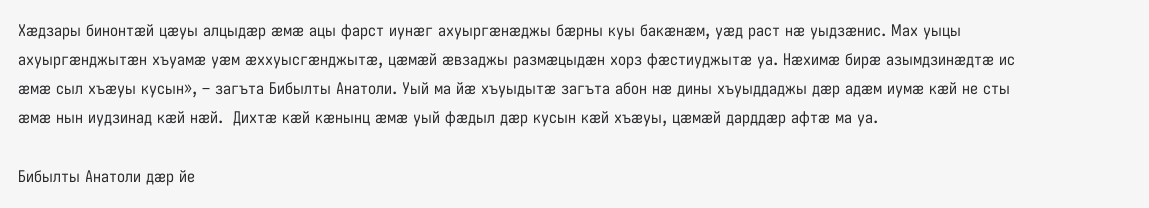Хæдзары бинонтæй цæуы алцыдæр æмæ ацы фарст иунæг ахуыргæнæджы бæрны куы бакæнæм, уæд раст нæ уыдзæнис. Мах уыцы ахуыргæнджытæн хъуамæ уæм æххуысгæнджытæ, цæмæй æвзаджы размæцыдæн хорз фæстиуджытæ уа. Нæхимæ бирæ азымдзинæдтæ ис æмæ сыл хъæуы кусын», – загъта Бибылты Анатоли. Уый ма йæ хъуыдытæ загъта абон нæ дины хъуыддаджы дæр адæм иумæ кæй не сты æмæ нын иудзинад кæй нæй.  Дихтæ кæй кæнынц æмæ уый фæдыл дæр кусын кæй хъæуы, цæмæй дарддæр афтæ ма уа.

Бибылты Анатоли дæр йе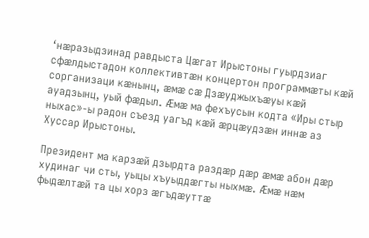‘нæразыдзинад равдыста Цæгат Ирыстоны гуырдзиаг сфæлдыстадон коллективтæн концертон программæты кæй сорганизаци кæнынц, æмæ сæ Дзæуджыхъæуы кæй ауадзынц, уый фæдыл. Æмæ ма фехъусын кодта «Иры стыр ныхас»-ы радон съезд уагъд кæй æрцæудзæн иннæ аз Хуссар Ирыстоны.

Президент ма карзæй дзырдта раздæр дæр æмæ абон дæр худинаг чи сты, уыцы хъуыддæгты ныхмæ. Æмæ нæм фыдæлтæй та цы хорз æгъдæуттæ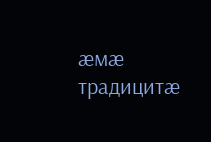æмæ традицитæ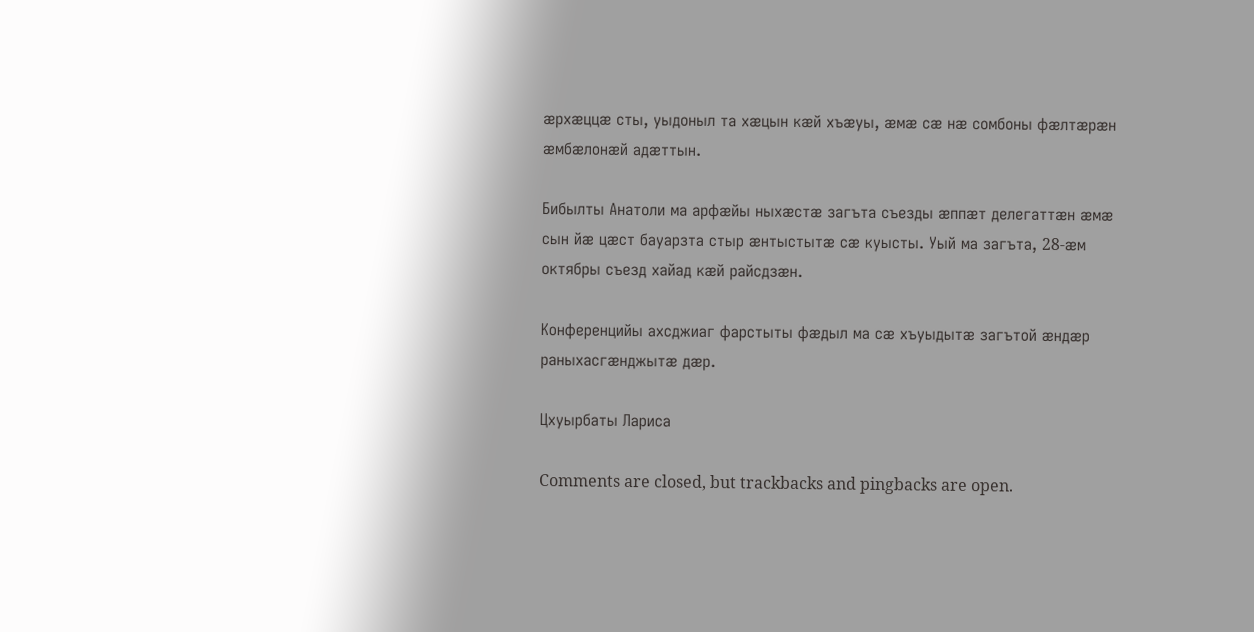æрхæццæ сты, уыдоныл та хæцын кæй хъæуы, æмæ сæ нæ сомбоны фæлтæрæн æмбæлонæй адæттын.

Бибылты Анатоли ма арфæйы ныхæстæ загъта съезды æппæт делегаттæн æмæ сын йæ цæст бауарзта стыр æнтыстытæ сæ куысты. Уый ма загъта, 28-æм октябры съезд хайад кæй райсдзæн.

Конференцийы ахсджиаг фарстыты фæдыл ма сæ хъуыдытæ загътой æндæр раныхасгæнджытæ дæр.

Цхуырбаты Лариса

Comments are closed, but trackbacks and pingbacks are open.